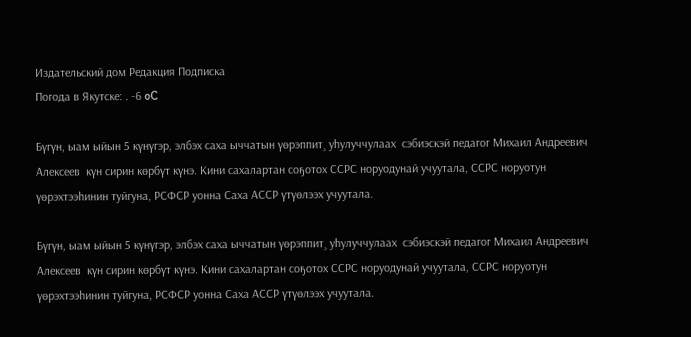Издательский дом Редакция Подписка
Погода в Якутске: . -6 oC

Бүгүн, ыам ыйын 5 күнүгэр, элбэх саха ыччатын үөрэппит¸ уһулуччулаах  сэбиэскэй педагог Михаил Андреевич Алексеев  күн сирин көрбүт күнэ. Кини сахалартан соҕотох ССРС норуодунай учуутала, ССРС норуотун үөрэхтээһинин туйгуна, РСФСР уонна Саха АССР үтүөлээх учуутала.

Бүгүн, ыам ыйын 5 күнүгэр, элбэх саха ыччатын үөрэппит¸ уһулуччулаах  сэбиэскэй педагог Михаил Андреевич Алексеев  күн сирин көрбүт күнэ. Кини сахалартан соҕотох ССРС норуодунай учуутала, ССРС норуотун үөрэхтээһинин туйгуна, РСФСР уонна Саха АССР үтүөлээх учуутала.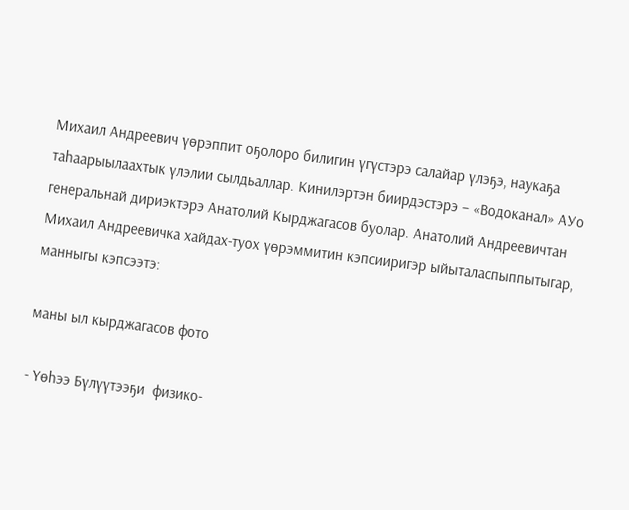Михаил Андреевич үөрэппит оҕолоро билигин үгүстэрэ салайар үлэҕэ, наукаҕа таһаарыылаахтык үлэлии сылдьаллар. Кинилэртэн биирдэстэрэ – «Водоканал» АУо генеральнай дириэктэрэ Анатолий Кырджагасов буолар. Анатолий Андреевичтан  Михаил Андреевичка хайдах-туох үөрэммитин кэпсииригэр ыйыталаспыппытыгар, манныгы кэпсээтэ:

маны ыл кырджагасов фото

- Үөһээ Бүлүүтээҕи  физико-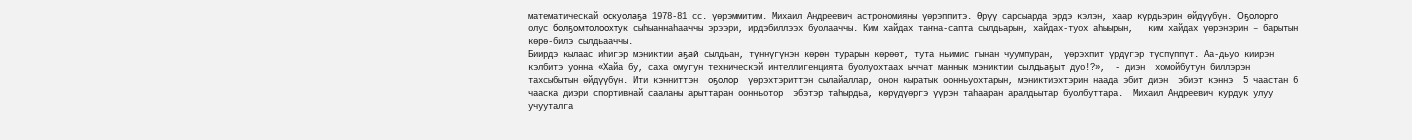математическай оскуолаҕа 1978-81 сс. үөрэммитим. Михаил Андреевич астрономияны үөрэппитэ. Өрүү сарсыарда эрдэ кэлэн, хаар күрдьэрин өйдүүбүн. Оҕолорго олус болҕомтолоохтук сыһыаннаһааччы эрээри, ирдэбиллээх буолааччы. Ким хайдах таҥна-сапта сылдьарын, хайдах-туох аһыырын,   ким хайдах үөрэнэрин – барытын  көрө-билэ сылдьааччы.
Биирдэ кылаас иһигэр мэниктии аҕай сылдьан, түннүгүнэн көрөн турарын көрөөт, тута ньимис гынан чуумпуран,  үөрэхпит үрдүгэр түспүппүт. Аа-дьуо киирэн кэлбитэ уонна «Хайа бу, саха омугун техническэй интеллигенцията буолуохтаах ыччат маннык мэниктии сылдьаҕыт дуо!?»,  - диэн  хомойбутун биллэрэн тахсыбытын өйдүүбүн. Ити кэнниттэн  оҕолор  үөрэхтэриттэн сылайаллар, онон кыратык оонньуохтарын, мэниктиэхтэрин наада эбит диэн  эбиэт кэннэ  5 чаастан 6 чааска диэри спортивнай сааланы арыттаран оонньотор  эбэтэр таһырдьа, көрүдүөргэ үүрэн таһааран аралдьытар буолбуттара.  Михаил Андреевич курдук улуу учууталга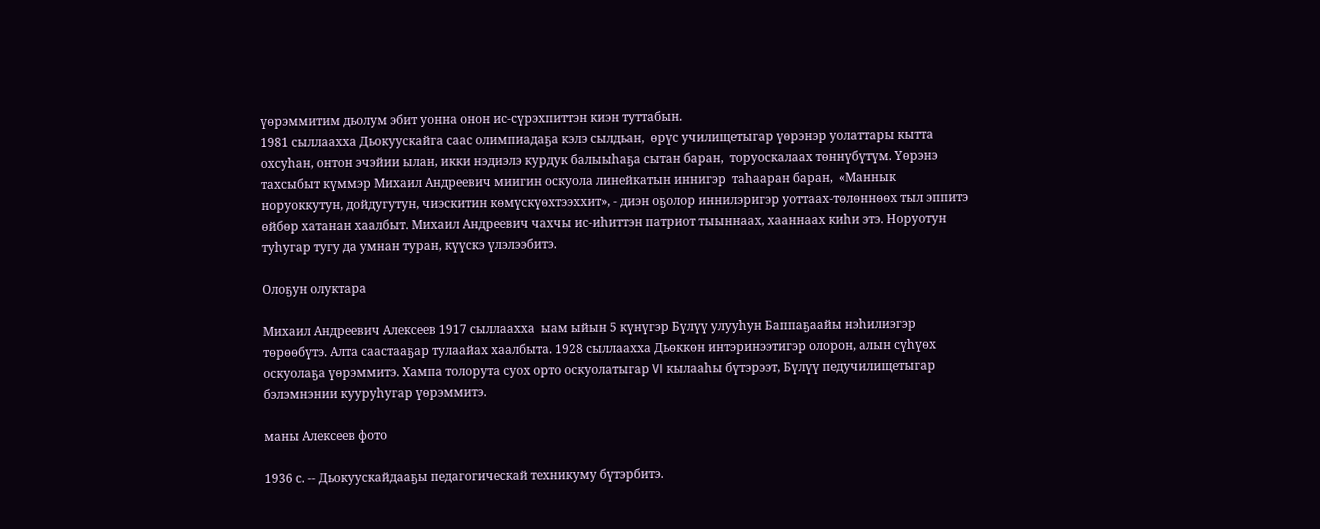үөрэммитим дьолум эбит уонна онон ис-сүрэхпиттэн киэн туттабын.
1981 сыллаахха Дьокуускайга саас олимпиадаҕа кэлэ сылдьан,  өрүс училищетыгар үөрэнэр уолаттары кытта охсуһан, онтон эчэйии ылан, икки нэдиэлэ курдук балыыһаҕа сытан баран,  торуоскалаах төннүбүтүм. Үөрэнэ тахсыбыт күммэр Михаил Андреевич миигин оскуола линейкатын иннигэр  таһааран баран,  «Маннык норуоккутун, дойдугутун, чиэскитин көмүскүөхтээххит», - диэн оҕолор иннилэригэр уоттаах-төлөннөөх тыл эппитэ өйбөр хатанан хаалбыт. Михаил Андреевич чахчы ис-иһиттэн патриот тыыннаах, хааннаах киһи этэ. Норуотун туһугар тугу да умнан туран, күүскэ үлэлээбитэ.

Олоҕун олуктара

Михаил Андреевич Алексеев 1917 сыллаахха  ыам ыйын 5 күнүгэр Бүлүү улууһун Баппаҕаайы нэһилиэгэр төрөөбүтэ. Алта саастааҕар тулаайах хаалбыта. 1928 сыллаахха Дьөккөн интэринээтигэр олорон, алын сүһүөх оскуолаҕа үөрэммитэ. Хампа толорута суох орто оскуолатыгар VI кылааһы бүтэрээт, Бүлүү педучилищетыгар бэлэмнэнии кууруһугар үөрэммитэ.

маны Алексеев фото

1936 с. -- Дьокуускайдааҕы педагогическай техникуму бүтэрбитэ.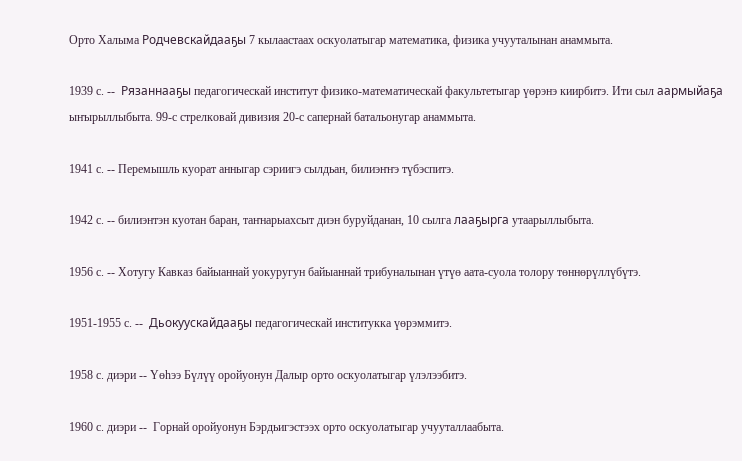Орто Халыма Родчевскайдааҕы 7 кылаастаах оскуолатыгар математика, физика учууталынан анаммыта.

1939 с. --  Рязаннааҕы педагогическай институт физико-математическай факультетыгар үөрэнэ киирбитэ. Ити сыл аармыйаҕа ыҥырыллыбыта. 99-с стрелковай дивизия 20-с сапернай батальонугар анаммыта.

1941 с. -- Перемышль куорат анныгар сэриигэ сылдьан, билиэҥҥэ түбэспитэ.

1942 с. -- билиэнтэн куотан баран, таҥнарыахсыт диэн буруйданан, 10 сылга лааҕырга утаарыллыбыта.

1956 с. -- Хотугу Кавказ байыаннай уокуругун байыаннай трибуналынан үтүө аата-суола толору төннөрүллүбүтэ.

1951-1955 с. --  Дьокуускайдааҕы педагогическай институкка үөрэммитэ.

1958 с. диэри -- Үөһээ Бүлүү оройуонун Далыр орто оскуолатыгар үлэлээбитэ.

1960 с. диэри --  Горнай оройуонун Бэрдьигэстээх орто оскуолатыгар учууталлаабыта.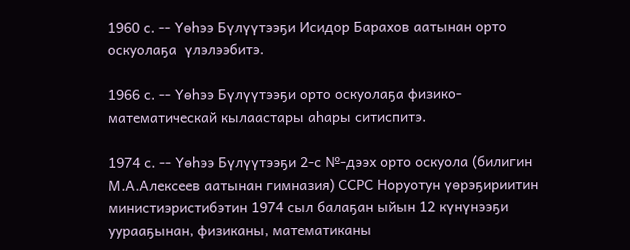1960 с. -- Үөһээ Бүлүүтээҕи Исидор Барахов аатынан орто оскуолаҕа  үлэлээбитэ.

1966 с. -- Үөһээ Бүлүүтээҕи орто оскуолаҕа физико-математическай кылаастары аһары ситиспитэ.

1974 с. -- Үөһээ Бүлүүтээҕи 2-с №-дээх орто оскуола (билигин М.А.Алексеев аатынан гимназия) ССРС Норуотун үөрэҕириитин министиэристибэтин 1974 сыл балаҕан ыйын 12 күнүнээҕи уурааҕынан, физиканы, математиканы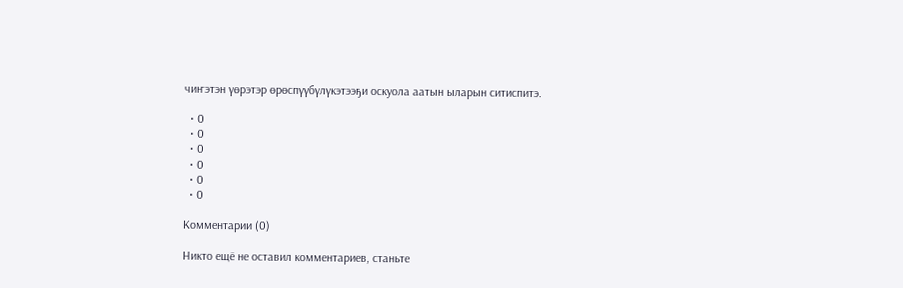чиҥэтэн үөрэтэр өрөспүүбүлүкэтээҕи оскуола аатын ыларын ситиспитэ.

  • 0
  • 0
  • 0
  • 0
  • 0
  • 0

Комментарии (0)

Никто ещё не оставил комментариев, станьте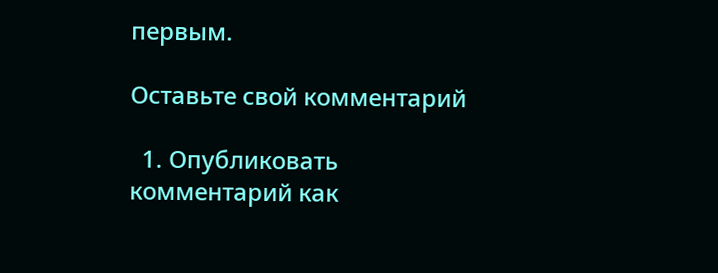первым.

Оставьте свой комментарий

  1. Опубликовать комментарий как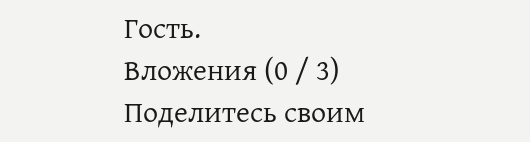Гость.
Вложения (0 / 3)
Поделитесь своим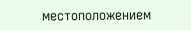местоположением